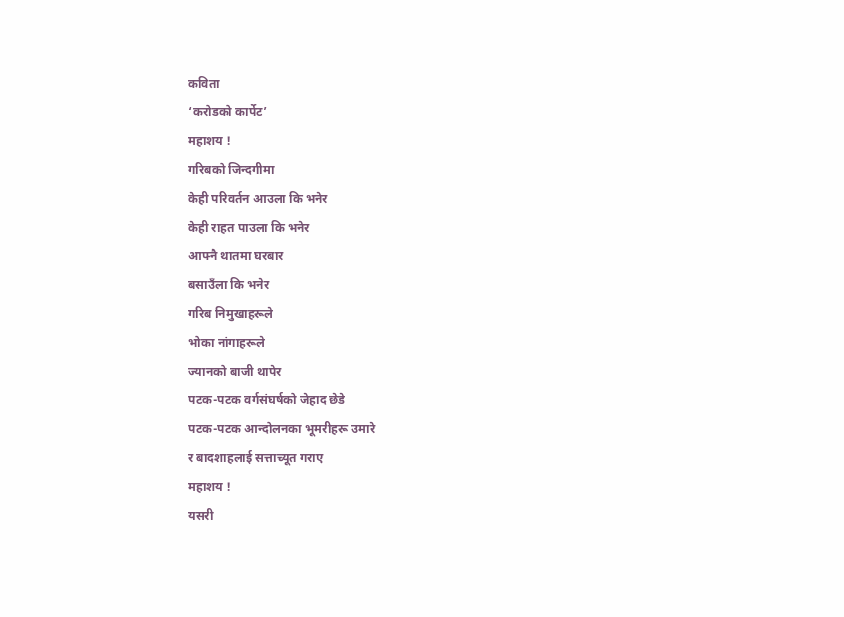कविता
‘करोडको कार्पेट’
महाशय !
गरिबको जिन्दगीमा
केही परिवर्तन आउला कि भनेर
केही राहत पाउला कि भनेर
आफ्नै थातमा घरबार
बसाउँला कि भनेर
गरिब निमुखाहरूले
भोका नांगाहरूले
ज्यानको बाजी थापेर
पटक-पटक वर्गसंघर्षको जेहाद छेडे
पटक-पटक आन्दोलनका भूमरीहरू उमारे
र बादशाहलाई सत्ताच्यूत गराए
महाशय !
यसरी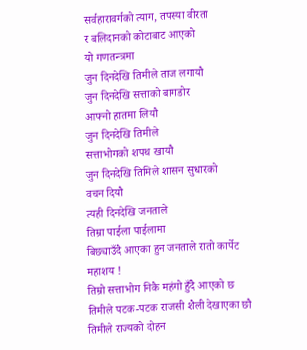सर्वहारावर्गको त्याग, तपस्या वीरता
र बलिदानको कोटाबाट आएको
यो गणतन्त्रमा
जुन दिनदेखि तिमीले ताज लगायौ
जुन दिनदेखि सत्ताको बागडोर
आफ्नो हातमा लियौ
जुन दिनदेखि तिमीले
सत्ताभोगको शपथ खायौ
जुन दिनदेखि तिमिले शासन सुधारको
वचन दियौ
त्यही दिनदेखि जनताले
तिम्रा पाईला पाईलामा
बिछ्याउँदै आएका हुन जनताले रातो कार्पेट
महाशय !
तिम्रो सत्ताभोग निकै महंगो हुँदै आएको छ
तिमीले पटक-पटक राजसी शैली देखाएका छौ
तिमीले राज्यको दोहन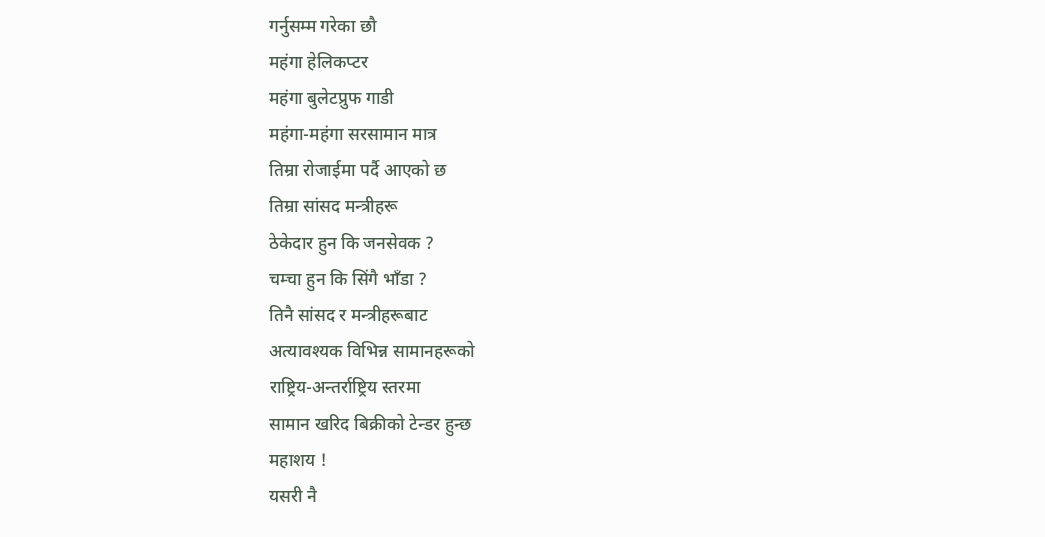गर्नुसम्म गरेका छौ
महंगा हेलिकप्टर
महंगा बुलेटप्रुफ गाडी
महंगा-महंगा सरसामान मात्र
तिम्रा रोजाईमा पर्दै आएको छ
तिम्रा सांसद मन्त्रीहरू
ठेकेदार हुन कि जनसेवक ?
चम्चा हुन कि सिंगै भाँडा ?
तिनै सांसद र मन्त्रीहरूबाट
अत्यावश्यक विभिन्न सामानहरूको
राष्ट्रिय-अन्तर्राष्ट्रिय स्तरमा
सामान खरिद बिक्रीको टेन्डर हुन्छ
महाशय !
यसरी नै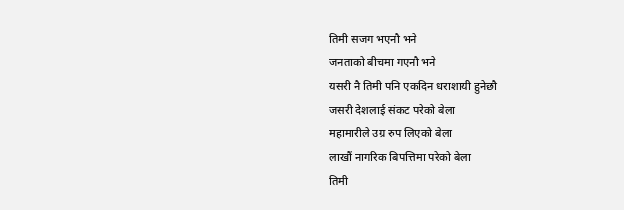तिमी सजग भएनौ भने
जनताको बीचमा गएनौ भने
यसरी नै तिमी पनि एकदिन धराशायी हुनेछौ
जसरी देशलाई संकट परेको बेला
महामारीले उग्र रुप लिएको बेला
लाखौं नागरिक बिपत्तिमा परेको बेला
तिमी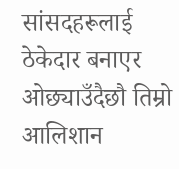सांसदहरूलाई ठेकेदार बनाएर
ओछ्याउँदैछौ तिम्रो आलिशान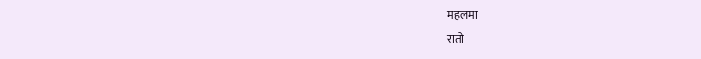महलमा
रातो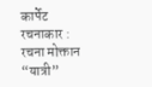कार्पेट
रचनाकार : रचना मोक्तान “यात्री”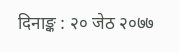दिनाङ्क : २० जेठ २०७७